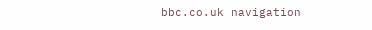bbc.co.uk navigation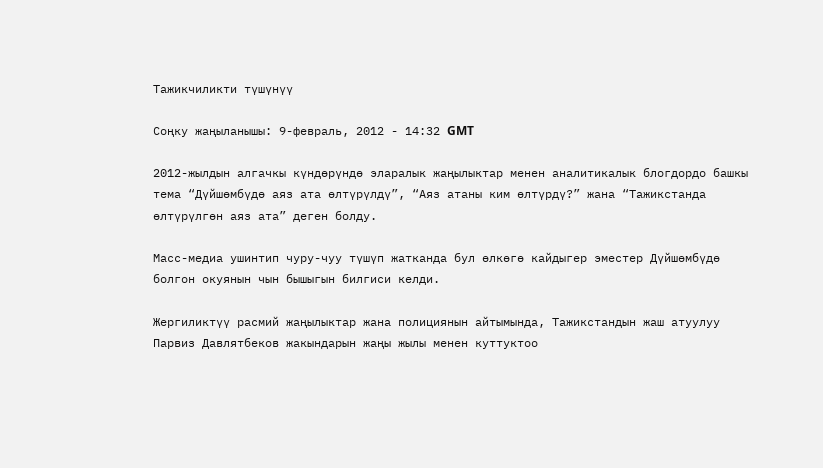Тажикчиликти түшүнүү

Соңку жаңыланышы: 9-февраль, 2012 - 14:32 GMT

2012-жылдын алгачкы күндөрүндө эларалык жаңылыктар менен аналитикалык блогдордо башкы тема “Дүйшөмбүдө аяз ата өлтүрүлдү”, “Аяз атаны ким өлтүрдү?” жана “Тажикстанда өлтүрүлгөн аяз ата” деген болду.

Масс-медиа ушинтип чуру-чуу түшүп жатканда бул өлкөгө кайдыгер эместер Дүйшөмбүдө болгон окуянын чын бышыгын билгиси келди.

Жергиликтүү расмий жаңылыктар жана полициянын айтымында, Тажикстандын жаш атуулуу Парвиз Давлятбеков жакындарын жаңы жылы менен куттуктоо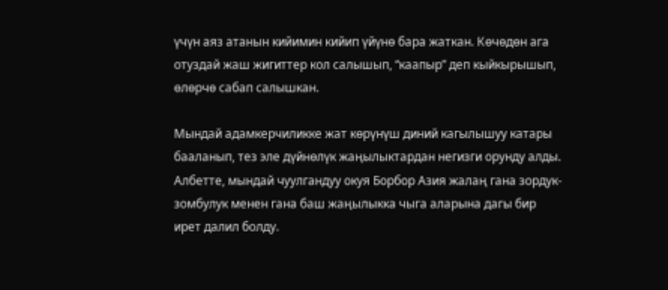үчүн аяз атанын кийимин кийип үйүнө бара жаткан. Көчөдөн ага отуздай жаш жигиттер кол салышып, “каапыр” деп кыйкырышып, өлөрчө сабап салышкан.

Мындай адамкерчиликке жат көрүнүш диний кагылышуу катары бааланып, тез эле дүйнөлүк жаңылыктардан негизги орунду алды. Албетте, мындай чуулгандуу окуя Борбор Азия жалаң гана зордук-зомбулук менен гана баш жаңылыкка чыга аларына дагы бир ирет далил болду.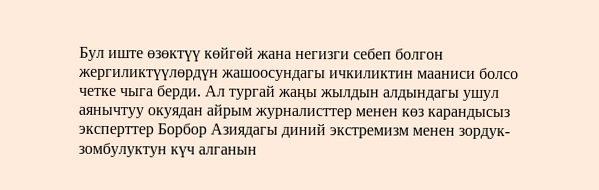Бул иште өзөктүү көйгөй жана негизги себеп болгон жергиликтүүлөрдүн жашоосундагы ичкиликтин мааниси болсо четке чыга берди. Ал тургай жаңы жылдын алдындагы ушул аянычтуу окуядан айрым журналисттер менен көз карандысыз эксперттер Борбор Азиядагы диний экстремизм менен зордук-зомбулуктун күч алганын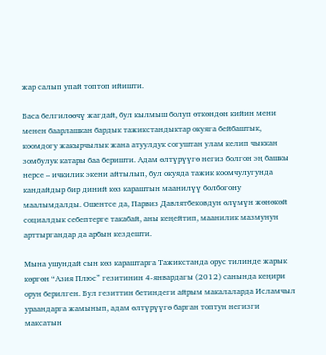жар салып упай топтоп ийишти.

Баса белгилөөчү жагдай, бул кылмыш болуп өткөндөн кийин мени менен баарлашкан бардык тажикстандыктар окуяга бейбаштык, коомдогу жакырчылык жана атуулдук согуштан улам келип чыккан зомбулук катары баа беришти. Адам өлтүрүүгө негиз болгон эң башкы нерсе – ичкилик экени айтылып, бул окуяда тажик коомчулугунда кандайдыр бир диний көз караштын маанилүү болбогону маалымдалды. Ошентсе да, Парвиз Давлятбековдун өлүмүн жөнөкөй социалдык себептерге такабай, аны кеңейтип, маанилик мазмунун арттыргандар да арбын кездешти.

Мына ушундай сын көз караштарга Тажикстанда орус тилинде жарык көргөн “Азия Плюс” гезитинин 4-январдагы (2012) санында кеңири орун берилген. Бул гезиттин бетиндеги айрым макалаларда Исламчыл ураандарга жамынып, адам өлтүрүүгө барган топтун негизги максатын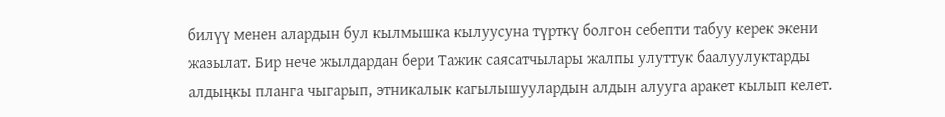билүү менен алардын бул кылмышка кылуусуна түрткү болгон себепти табуу керек экени жазылат. Бир нече жылдардан бери Тажик саясатчылары жалпы улуттук баалуулуктарды алдыңкы планга чыгарып, этникалык кагылышуулардын алдын алууга аракет кылып келет.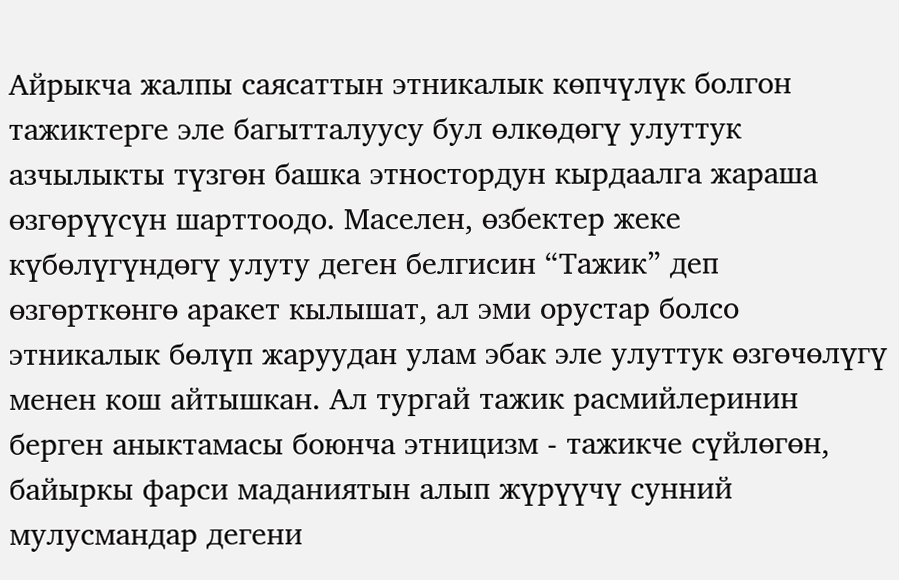Айрыкча жалпы саясаттын этникалык көпчүлүк болгон тажиктерге эле багытталуусу бул өлкөдөгү улуттук азчылыкты түзгөн башка этностордун кырдаалга жараша өзгөрүүсүн шарттоодо. Маселен, өзбектер жеке күбөлүгүндөгү улуту деген белгисин “Тажик” деп өзгөрткөнгө аракет кылышат, ал эми орустар болсо этникалык бөлүп жаруудан улам эбак эле улуттук өзгөчөлүгү менен кош айтышкан. Ал тургай тажик расмийлеринин берген аныктамасы боюнча этницизм - тажикче сүйлөгөн, байыркы фарси маданиятын алып жүрүүчү сунний мулусмандар дегени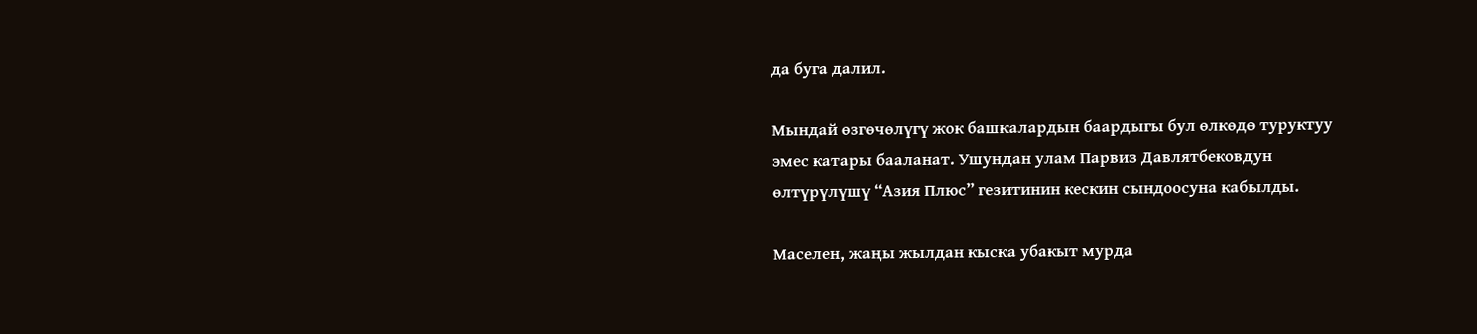да буга далил.

Мындай өзгөчөлүгү жок башкалардын баардыгы бул өлкөдө туруктуу эмес катары бааланат. Ушундан улам Парвиз Давлятбековдун өлтүрүлүшү “Азия Плюс” гезитинин кескин сындоосуна кабылды.

Маселен, жаңы жылдан кыска убакыт мурда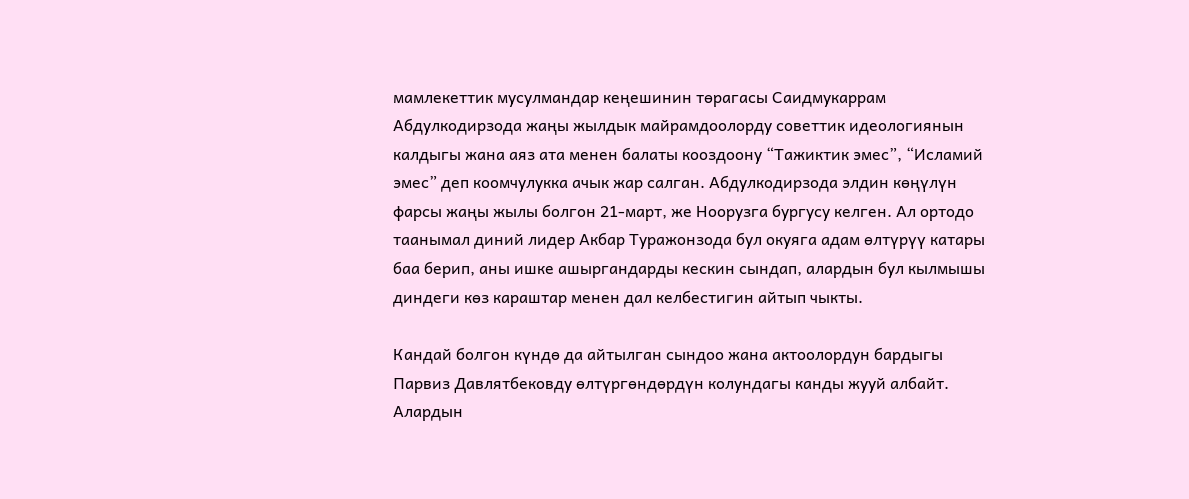мамлекеттик мусулмандар кеңешинин төрагасы Саидмукаррам Абдулкодирзода жаңы жылдык майрамдоолорду советтик идеологиянын калдыгы жана аяз ата менен балаты кооздоону “Тажиктик эмес”, “Исламий эмес” деп коомчулукка ачык жар салган. Абдулкодирзода элдин көңүлүн фарсы жаңы жылы болгон 21-март, же Ноорузга бургусу келген. Ал ортодо таанымал диний лидер Акбар Туражонзода бул окуяга адам өлтүрүү катары баа берип, аны ишке ашыргандарды кескин сындап, алардын бул кылмышы диндеги көз караштар менен дал келбестигин айтып чыкты.

Кандай болгон күндө да айтылган сындоо жана актоолордун бардыгы Парвиз Давлятбековду өлтүргөндөрдүн колундагы канды жууй албайт. Алардын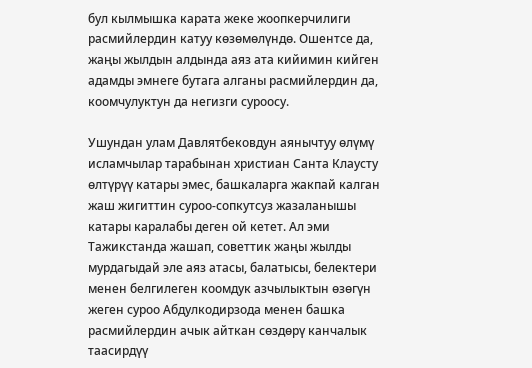бул кылмышка карата жеке жоопкерчилиги расмийлердин катуу көзөмөлүндө. Ошентсе да, жаңы жылдын алдында аяз ата кийимин кийген адамды эмнеге бутага алганы расмийлердин да, коомчулуктун да негизги суроосу.

Ушундан улам Давлятбековдун аянычтуу өлүмү исламчылар тарабынан христиан Санта Клаусту өлтүрүү катары эмес, башкаларга жакпай калган жаш жигиттин суроо-сопкутсуз жазаланышы катары каралабы деген ой кетет. Ал эми Тажикстанда жашап, советтик жаңы жылды мурдагыдай эле аяз атасы, балатысы, белектери менен белгилеген коомдук азчылыктын өзөгүн жеген суроо Абдулкодирзода менен башка расмийлердин ачык айткан сөздөрү канчалык таасирдүү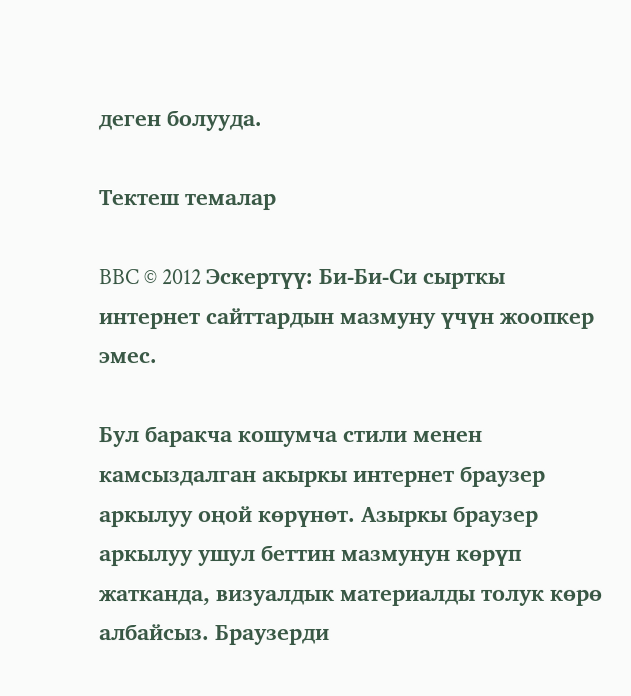деген болууда.

Тектеш темалар

BBC © 2012 Эскертүү: Би-Би-Си сырткы интернет сайттардын мазмуну үчүн жоопкер эмес.

Бул баракча кошумча стили менен камсыздалган акыркы интернет браузер аркылуу оңой көрүнөт. Азыркы браузер аркылуу ушул беттин мазмунун көрүп жатканда, визуалдык материалды толук көрө албайсыз. Браузерди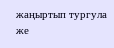жаңыртып тургула же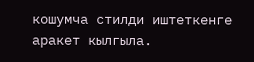кошумча стилди иштеткенге аракет кылгыла.